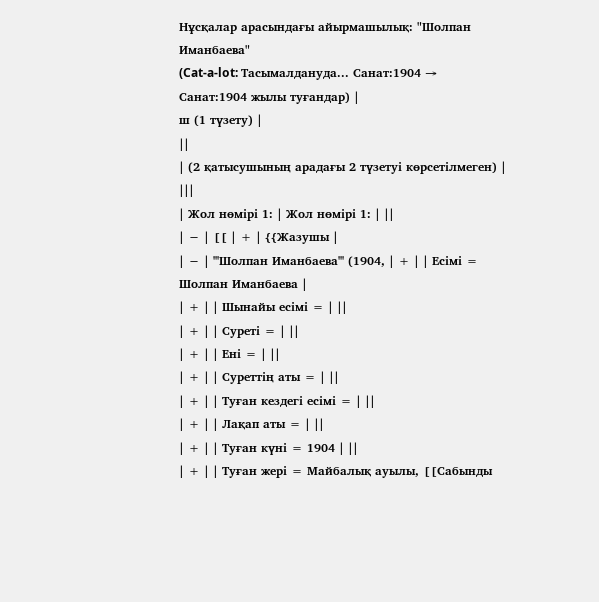Нұсқалар арасындағы айырмашылық: "Шолпан Иманбаева"
(Cat-a-lot: Тасымалдануда... Санат:1904 → Санат:1904 жылы туғандар) |
ш (1 түзету) |
||
| (2 қатысушының арадағы 2 түзетуі көрсетілмеген) | |||
| Жол нөмірі 1: | Жол нөмірі 1: | ||
| − | [[ | + | {{Жазушы |
| − | '''Шолпан Иманбаева''' (1904, | + | | Есімі = Шолпан Иманбаева |
| + | | Шынайы есімі = | ||
| + | | Суреті = | ||
| + | | Ені = | ||
| + | | Суреттің аты = | ||
| + | | Туған кездегі есімі = | ||
| + | | Лақап аты = | ||
| + | | Туған күні = 1904 | ||
| + | | Туған жері = Майбалық ауылы, [[Сабынды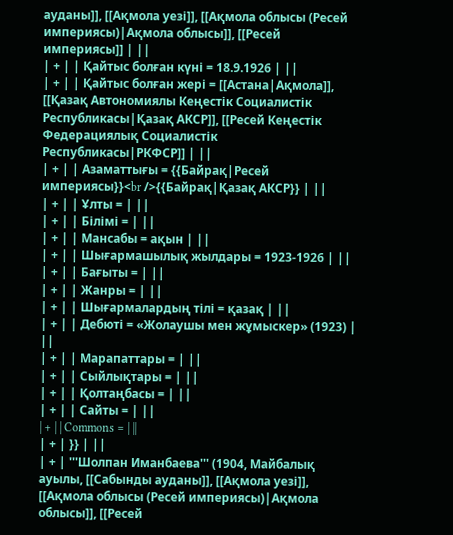ауданы]], [[Ақмола уезі]], [[Ақмола облысы (Ресей империясы)|Ақмола облысы]], [[Ресей империясы]] | ||
| + | | Қайтыс болған күні = 18.9.1926 | ||
| + | | Қайтыс болған жері = [[Астана|Ақмола]], [[Қазақ Автономиялы Кеңестік Социалистік Республикасы|Қазақ АКСР]], [[Ресей Кеңестік Федерациялық Социалистік Республикасы|РКФСР]] | ||
| + | | Азаматтығы = {{Байрақ|Ресей империясы}}<br />{{Байрақ|Қазақ АКСР}} | ||
| + | | Ұлты = | ||
| + | | Білімі = | ||
| + | | Мансабы = ақын | ||
| + | | Шығармашылық жылдары = 1923-1926 | ||
| + | | Бағыты = | ||
| + | | Жанры = | ||
| + | | Шығармалардың тілі = қазақ | ||
| + | | Дебюті = «Жолаушы мен жұмыскер» (1923) | ||
| + | | Марапаттары = | ||
| + | | Сыйлықтары = | ||
| + | | Қолтаңбасы = | ||
| + | | Сайты = | ||
| + | | Commons = | ||
| + | }} | ||
| + | '''Шолпан Иманбаева''' (1904, Майбалық ауылы, [[Сабынды ауданы]], [[Ақмола уезі]], [[Ақмола облысы (Ресей империясы)|Ақмола облысы]], [[Ресей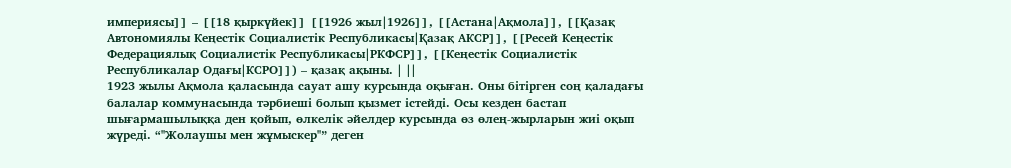империясы]] – [[18 қыркүйек]] [[1926 жыл|1926]], [[Астана|Ақмола]], [[Қазақ Автономиялы Кеңестік Социалистік Республикасы|Қазақ АКСР]], [[Ресей Кеңестік Федерациялық Социалистік Республикасы|РКФСР]], [[Кеңестік Социалистік Республикалар Одағы|КСРО]]) – қазақ ақыны. | ||
1923 жылы Ақмола қаласында сауат ашу курсында оқыған. Оны бітірген соң қаладағы балалар коммунасында тәрбиеші болып қызмет істейді. Осы кезден бастап шығармашылыққа ден қойып, өлкелік әйелдер курсында өз өлең-жырларын жиі оқып жүреді. “''Жолаушы мен жұмыскер''” деген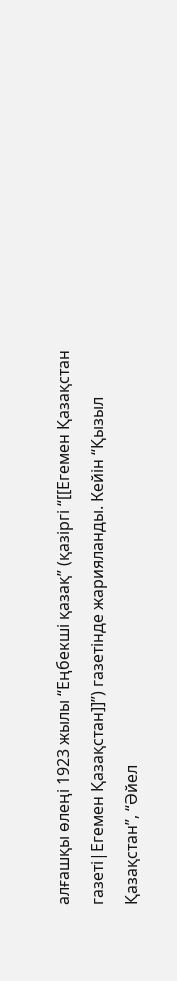алғашқы өлеңі 1923 жылы “Еңбекші қазақ” (қазіргі “[[Егемен Қазақстан газеті|Егемен Қазақстан]]”) газетінде жарияланды. Кейін “Қызыл Қазақстан”, “Әйел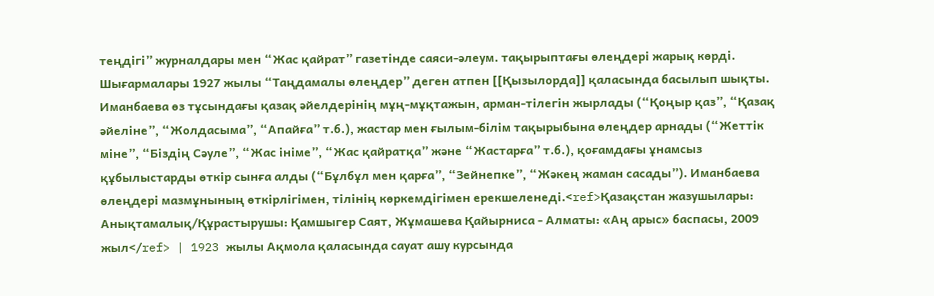теңдігі” журналдары мен “Жас қайрат” газетінде саяси-әлеум. тақырыптағы өлеңдері жарық көрді. Шығармалары 1927 жылы “Таңдамалы өлеңдер” деген атпен [[Қызылорда]] қаласында басылып шықты. Иманбаева өз тұсындағы қазақ әйелдерінің мұң-мұқтажын, арман-тілегін жырлады (“Қоңыр қаз”, “Қазақ әйеліне”, “Жолдасыма”, “Апайға” т.б.), жастар мен ғылым-білім тақырыбына өлеңдер арнады (“Жеттік міне”, “Біздің Сәуле”, “Жас ініме”, “Жас қайратқа” және “Жастарға” т.б.), қоғамдағы ұнамсыз құбылыстарды өткір сынға алды (“Бұлбұл мен қарға”, “Зейнепке”, “Жәкең жаман сасады”). Иманбаева өлеңдері мазмұнының өткірлігімен, тілінің көркемдігімен ерекшеленеді.<ref>Қазақстан жазушылары: Анықтамалық/Құрастырушы: Қамшыгер Саят, Жұмашева Қайырниса - Алматы: «Аң арыс» баспасы, 2009 жыл</ref> | 1923 жылы Ақмола қаласында сауат ашу курсында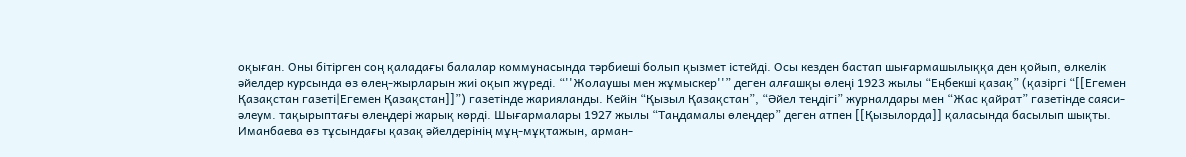оқыған. Оны бітірген соң қаладағы балалар коммунасында тәрбиеші болып қызмет істейді. Осы кезден бастап шығармашылыққа ден қойып, өлкелік әйелдер курсында өз өлең-жырларын жиі оқып жүреді. “''Жолаушы мен жұмыскер''” деген алғашқы өлеңі 1923 жылы “Еңбекші қазақ” (қазіргі “[[Егемен Қазақстан газеті|Егемен Қазақстан]]”) газетінде жарияланды. Кейін “Қызыл Қазақстан”, “Әйел теңдігі” журналдары мен “Жас қайрат” газетінде саяси-әлеум. тақырыптағы өлеңдері жарық көрді. Шығармалары 1927 жылы “Таңдамалы өлеңдер” деген атпен [[Қызылорда]] қаласында басылып шықты. Иманбаева өз тұсындағы қазақ әйелдерінің мұң-мұқтажын, арман-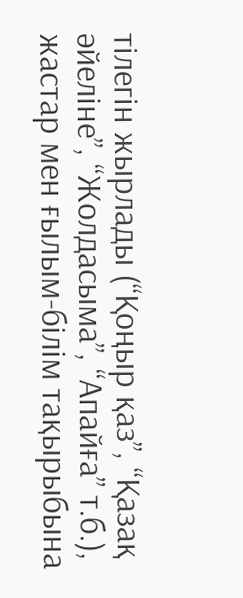тілегін жырлады (“Қоңыр қаз”, “Қазақ әйеліне”, “Жолдасыма”, “Апайға” т.б.), жастар мен ғылым-білім тақырыбына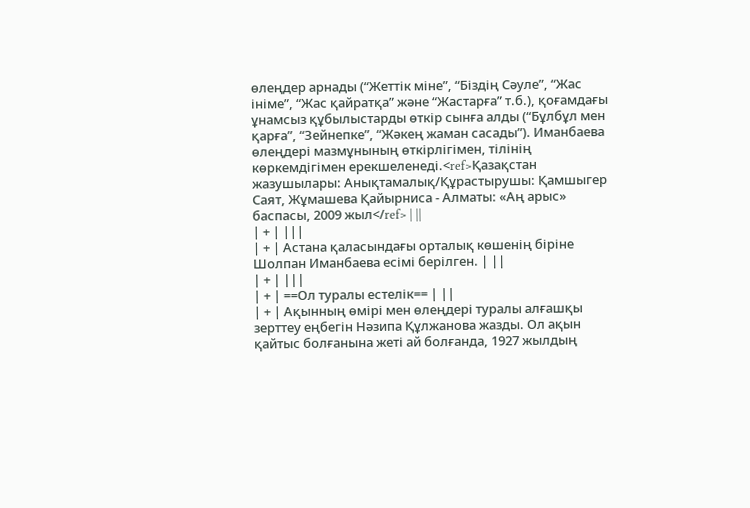өлеңдер арнады (“Жеттік міне”, “Біздің Сәуле”, “Жас ініме”, “Жас қайратқа” және “Жастарға” т.б.), қоғамдағы ұнамсыз құбылыстарды өткір сынға алды (“Бұлбұл мен қарға”, “Зейнепке”, “Жәкең жаман сасады”). Иманбаева өлеңдері мазмұнының өткірлігімен, тілінің көркемдігімен ерекшеленеді.<ref>Қазақстан жазушылары: Анықтамалық/Құрастырушы: Қамшыгер Саят, Жұмашева Қайырниса - Алматы: «Аң арыс» баспасы, 2009 жыл</ref> | ||
| + | |||
| + | Астана қаласындағы орталық көшенің біріне Шолпан Иманбаева есімі берілген. | ||
| + | |||
| + | ==Ол туралы естелік== | ||
| + | Ақынның өмірі мен өлеңдері туралы алғашқы зерттеу еңбегін Нәзипа Құлжанова жазды. Ол ақын қайтыс болғанына жеті ай болғанда, 1927 жылдың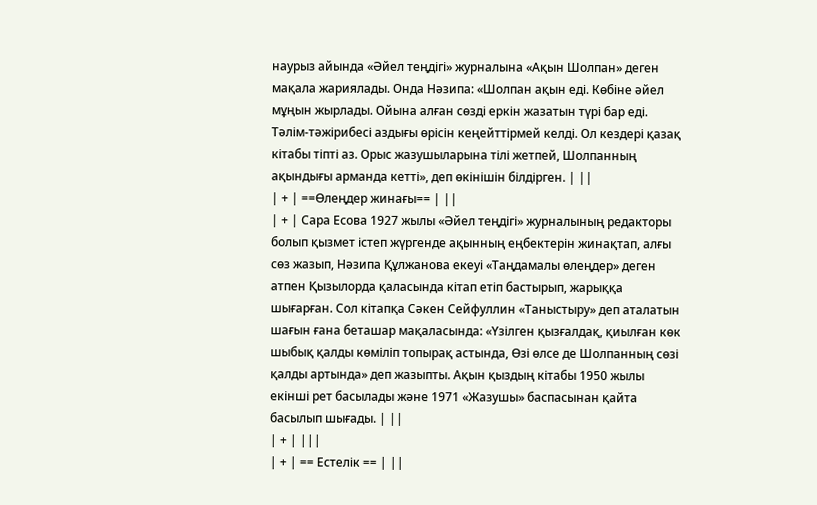наурыз айында «Әйел теңдігі» журналына «Ақын Шолпан» деген мақала жариялады. Онда Нәзипа: «Шолпан ақын еді. Көбіне әйел мұңын жырлады. Ойына алған сөзді еркін жазатын түрі бар еді. Тәлім-тәжірибесі аздығы өрісін кеңейттірмей келді. Ол кездері қазақ кітабы тіпті аз. Орыс жазушыларына тілі жетпей, Шолпанның ақындығы арманда кетті», деп өкінішін білдірген. | ||
| + | ==Өлеңдер жинағы== | ||
| + | Сара Есова 1927 жылы «Әйел теңдігі» журналының редакторы болып қызмет істеп жүргенде ақынның еңбектерін жинақтап, алғы сөз жазып, Нәзипа Құлжанова екеуі «Таңдамалы өлеңдер» деген атпен Қызылорда қаласында кітап етіп бастырып, жарыққа шығарған. Сол кітапқа Сәкен Сейфуллин «Таныстыру» деп аталатын шағын ғана беташар мақаласында: «Үзілген қызғалдақ, қиылған көк шыбық қалды көміліп топырақ астында, Өзі өлсе де Шолпанның сөзі қалды артында» деп жазыпты. Ақын қыздың кітабы 1950 жылы екінші рет басылады және 1971 «Жазушы» баспасынан қайта басылып шығады. | ||
| + | |||
| + | == Естелік == | ||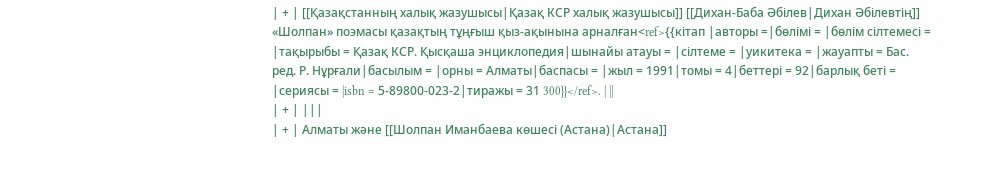| + | [[Қазақстанның халық жазушысы|Қазақ КСР халық жазушысы]] [[Дихан-Баба Әбілев|Дихан Әбілевтің]] «Шолпан» поэмасы қазақтың тұңғыш қыз-ақынына арналған<ref>{{кітап |авторы =|бөлімі = |бөлім сілтемесі = |тақырыбы = Қазақ КСР. Қысқаша энциклопедия|шынайы атауы = |сілтеме = |уикитека = |жауапты = Бас. ред. Р. Нұрғали|басылым = |орны = Алматы|баспасы = |жыл = 1991|томы = 4|беттері = 92|барлық беті = |сериясы = |isbn = 5-89800-023-2|тиражы = 31 300}}</ref>. | ||
| + | |||
| + | Алматы және [[Шолпан Иманбаева көшесі (Астана)|Астана]]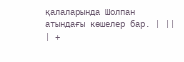қалаларында Шолпан атындағы көшелер бар. | ||
| +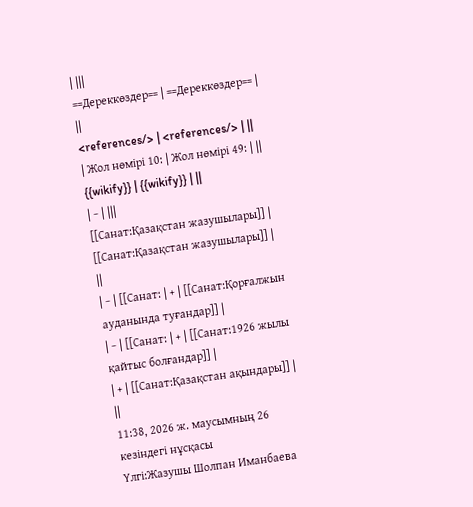| |||
==Дереккөздер== | ==Дереккөздер== | ||
<references/> | <references/> | ||
| Жол нөмірі 10: | Жол нөмірі 49: | ||
{{wikify}} | {{wikify}} | ||
| − | |||
[[Санат:Қазақстан жазушылары]] | [[Санат:Қазақстан жазушылары]] | ||
| − | [[Санат: | + | [[Санат:Қорғалжын ауданында туғандар]] |
| − | [[Санат: | + | [[Санат:1926 жылы қайтыс болғандар]] |
| + | [[Санат:Қазақстан ақындары]] | ||
11:38, 2026 ж. маусымның 26 кезіндегі нұсқасы
Үлгі:Жазушы Шолпан Иманбаева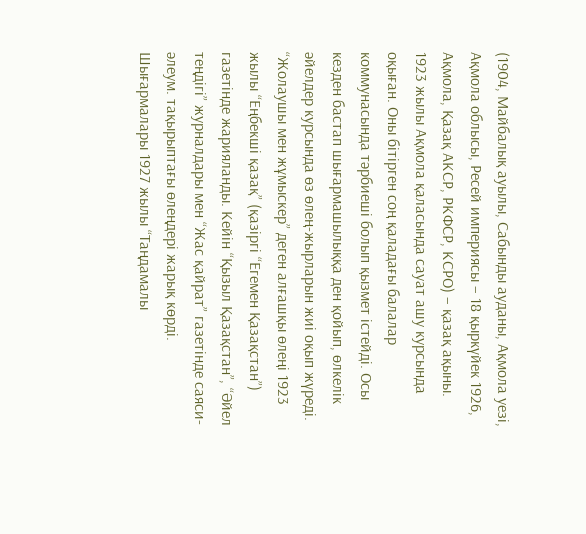(1904, Майбалық ауылы, Сабынды ауданы, Ақмола уезі, Ақмола облысы, Ресей империясы – 18 қыркүйек 1926, Ақмола, Қазақ АКСР, РКФСР, КСРО) – қазақ ақыны.
1923 жылы Ақмола қаласында сауат ашу курсында оқыған. Оны бітірген соң қаладағы балалар коммунасында тәрбиеші болып қызмет істейді. Осы кезден бастап шығармашылыққа ден қойып, өлкелік әйелдер курсында өз өлең-жырларын жиі оқып жүреді. “Жолаушы мен жұмыскер” деген алғашқы өлеңі 1923 жылы “Еңбекші қазақ” (қазіргі “Егемен Қазақстан”) газетінде жарияланды. Кейін “Қызыл Қазақстан”, “Әйел теңдігі” журналдары мен “Жас қайрат” газетінде саяси-әлеум. тақырыптағы өлеңдері жарық көрді. Шығармалары 1927 жылы “Таңдамалы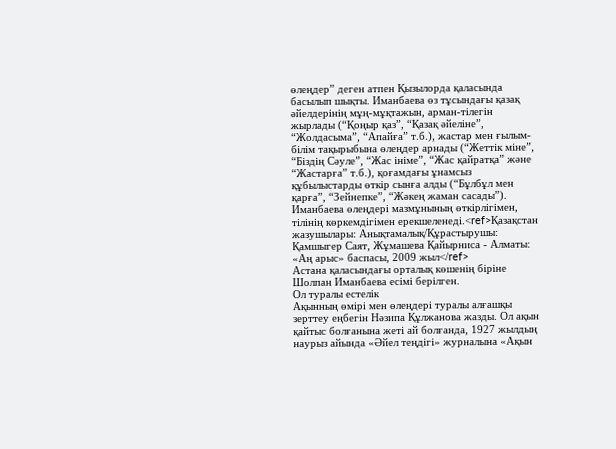өлеңдер” деген атпен Қызылорда қаласында басылып шықты. Иманбаева өз тұсындағы қазақ әйелдерінің мұң-мұқтажын, арман-тілегін жырлады (“Қоңыр қаз”, “Қазақ әйеліне”, “Жолдасыма”, “Апайға” т.б.), жастар мен ғылым-білім тақырыбына өлеңдер арнады (“Жеттік міне”, “Біздің Сәуле”, “Жас ініме”, “Жас қайратқа” және “Жастарға” т.б.), қоғамдағы ұнамсыз құбылыстарды өткір сынға алды (“Бұлбұл мен қарға”, “Зейнепке”, “Жәкең жаман сасады”). Иманбаева өлеңдері мазмұнының өткірлігімен, тілінің көркемдігімен ерекшеленеді.<ref>Қазақстан жазушылары: Анықтамалық/Құрастырушы: Қамшыгер Саят, Жұмашева Қайырниса - Алматы: «Аң арыс» баспасы, 2009 жыл</ref>
Астана қаласындағы орталық көшенің біріне Шолпан Иманбаева есімі берілген.
Ол туралы естелік
Ақынның өмірі мен өлеңдері туралы алғашқы зерттеу еңбегін Нәзипа Құлжанова жазды. Ол ақын қайтыс болғанына жеті ай болғанда, 1927 жылдың наурыз айында «Әйел теңдігі» журналына «Ақын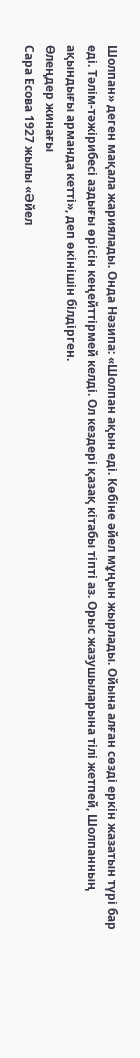Шолпан» деген мақала жариялады. Онда Нәзипа: «Шолпан ақын еді. Көбіне әйел мұңын жырлады. Ойына алған сөзді еркін жазатын түрі бар еді. Тәлім-тәжірибесі аздығы өрісін кеңейттірмей келді. Ол кездері қазақ кітабы тіпті аз. Орыс жазушыларына тілі жетпей, Шолпанның ақындығы арманда кетті», деп өкінішін білдірген.
Өлеңдер жинағы
Сара Есова 1927 жылы «Әйел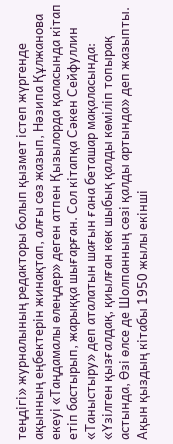теңдігі» журналының редакторы болып қызмет істеп жүргенде ақынның еңбектерін жинақтап, алғы сөз жазып, Нәзипа Құлжанова екеуі «Таңдамалы өлеңдер» деген атпен Қызылорда қаласында кітап етіп бастырып, жарыққа шығарған. Сол кітапқа Сәкен Сейфуллин «Таныстыру» деп аталатын шағын ғана беташар мақаласында: «Үзілген қызғалдақ, қиылған көк шыбық қалды көміліп топырақ астында, Өзі өлсе де Шолпанның сөзі қалды артында» деп жазыпты. Ақын қыздың кітабы 1950 жылы екінші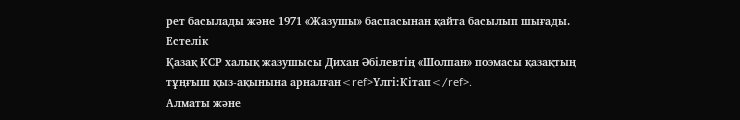рет басылады және 1971 «Жазушы» баспасынан қайта басылып шығады.
Естелік
Қазақ КСР халық жазушысы Дихан Әбілевтің «Шолпан» поэмасы қазақтың тұңғыш қыз-ақынына арналған<ref>Үлгі:Кітап</ref>.
Алматы және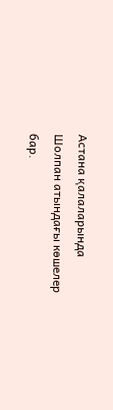Астана қалаларында Шолпан атындағы көшелер бар.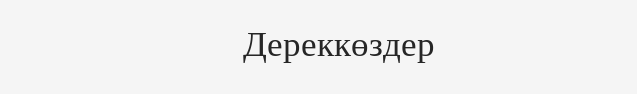Дереккөздер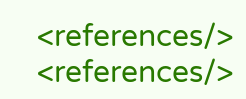<references/>
<references/>